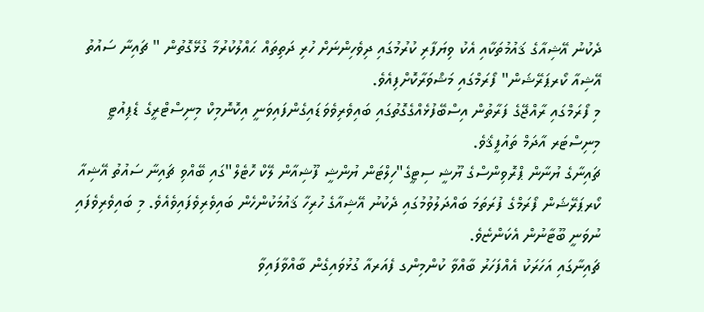ދެކުނު އޭޝިއާގެ ޤައުމުތަކާއި އެކު ވިޔަފާރި ކުރުމުގައި ދިވެހިންނަށް ހުރި ދަތިތައް ޙައްލުކުރުމާ ގުޅޭގޮތުން " ޗައިނާ ސައުތު އޭޝިއާ ކޯރޕަރޭޝަން" ފޯރަމްގައި މަޝްވަރާކޮށްފިއެވެ.
މި ފޯރަމްގައި ރާއްޖޭގެ ފަރާތުން އިސްބޭފުޅެއްގެގޮތުގައި ބައިވެރިވެވަޑައިގެންފައިވަނީ އިކޮނޮމިކް މިނިސްޓްރީގެ ޑެޕިއުޓީ މިނިސްޓަރ އާދަމް ތައުފީޤެވެ.
ޗައިނާގެ ޔުނާން ޕްރޮވިންސްގެ ޔޫޝީ ސިޓީގެ"ހިލްޓަން ޔުންޝީ ފޫޝިއާން ލޭކް ހޮޓެލް"ގައި ބޭއްވި ޗައިނާ ސައުތު އޭޝިއާ ކޯރޕަރޭޝަން ފޯރަމްގެ ފުރަތަމަ ބައްދަލުވުމުގައި ދެކުނު އޭޝިއާގެ ހުރިހާ ޤައުމަކުންހެން ބައިވެރިވެފައިވެއެވެ. މި ބައިވެރިވެފައި ނުވަނީ ބޫޓާނުން އެކަންޏެވެ.
ޗައިނާގައި އަހަރަކު އެއްފަހަރު ބާއްވާ ކުންމިންގ ފެއަރއާ ގުޅުވައިގެން ބާއްވާފައިވާ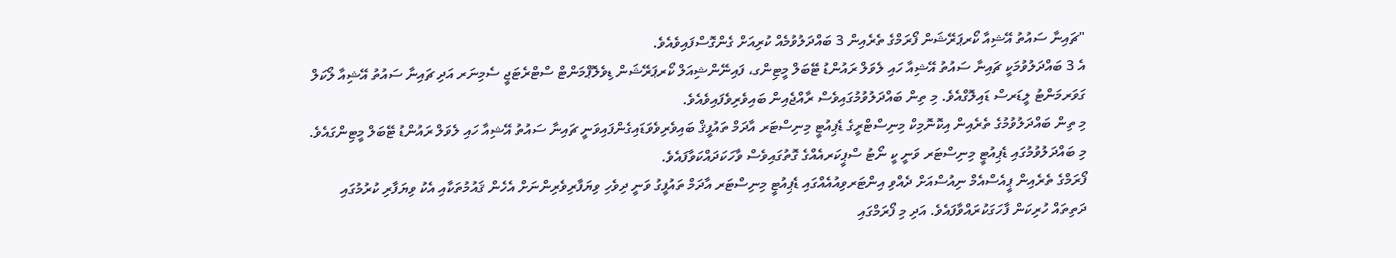"ޗައިނާ ސައުތު އޭޝިއާ ކޯރޕަރޭޝަން ފޯރަމްގެ ތެރެއިން 3 ބައްދަލުވުމެއް ކުރިއަށް ގެންގޮސްފައިވެއެވެ.
އެ 3 ބައްދަލުވުމަކީ ޗައިނާ ސައުތު އޭޝިއާ ހައި ލެވަލް ރައުންޑު ޓޭބަލް މީޓިންގ، ފައިނޭންޝިއަލް ކޯރޕަރޭޝަން ޑިވެލޮޕްމަންޓް ސްޓްރެޓަޖީ ސެމިނަރ އަދި ޗައިނާ ސައުތު އޭޝިއާ ލޯކަލް ގަވަރމަންޓު ލީޑަރސް ޑައިލޮގްއެވެ. މި ތިން ބައްދަލުވުމުގައިވެސް ރާއްޖެއިން ބައިވެރިވެފައިވެއެވެ.
މި ތިން ބައްދަލުވުމުގެ ތެރެއިން އިކޮނޮމިކް މިނިސްޓްރީގެ ޑެޕިއުޓީ މިނިސްޓަރ އާދަމް ތައުފީޤް ބައިވެރިވެވަޑައިގެންފައިވަނީ ޗައިނާ ސައުތު އޭޝިއާ ހައި ލެވަލް ރައުންޑު ޓޭބަލް މީޓިންގައެވެ. މި ބައްދަލުވުމުގައި ޑެޕިއުޓީ މިނިސްޓަރ ވަނީ ކީ ނޯޓު ސްޕީކަރއެއްގެ ގޮތުގައިވެސް ވާހަކަދައްކަވާފައެވެ.
ފޯރަމްގެ ތެރެއިން ޕީއެސްއެމް ނިއުސްއަށް ދެއްވި އިންޓަރވިއުއެއްގައި ޑެޕިއުޓީ މިނިސްޓަރ އާދަމް ތައުފީގު ވަނީ ދިވެހި ވިޔަފާރިވެރިންނަށް އެހެން ޤައުމުތަކާއި އެކު ވިޔަފާރި ކުރުމުގައި ދަތިތައް ހުރިކަން ފާހަގަކުރައްވާފައެވެ. އަދި މި ފޯރަމްގައި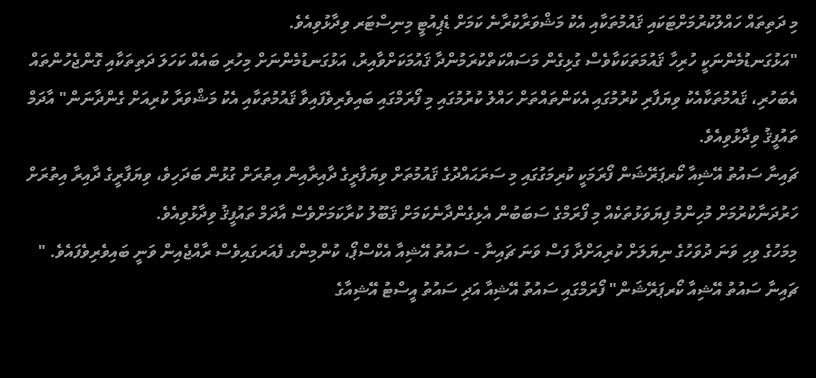މި ދަތިތައް ހައްލުކުރުމަށްޓަކައި ޤައުމުތަކާއި އެކު މަޝްވަރާކުރާނެ ކަމަށް ޑެޕިއުޓީ މިނިސްޓަރ ވިދާޅުވިއެވެ.
"އަޅުގަނޑުމެންނަކީ ހުރިހާ ޤައުމަތަކަކާވެސް ގުޅިގެން މަސައްކަތްކުރަމުންދާ ޤައުމަކަށްވާއިރު، އަޅުގަނޑުމެންނަށް މިހުރި ބައެއް ކަހަލަ ދަތިތަކާއި ގޮންޖެހުންތައް އެބަހުރި، ޤައުމުތަކާއެކު ވިޔަފާރި ކުރުމުގައި އެކަންތައްތަށް ހައްލު ކުރުމުގައި މި ފޯރަމްގައި ބައިވެރިވެފައިވާ ޤައުމުތަކާއި އެކު މަޝްވަރާ ކުރިއަށް ގެންދާނަން" އާދަމް ތައުފީޤު ވިދާޅުވިއެވެ.
ޗައިނާ ސައުތު އޭޝިއާ ކޯރޕަރޭޝަން ފޯރަމަކީ ކުރިމަގުގައި މި ސަރަޙައްދުގެ ޤައުމުތަށް ވިޔަފާރީގެ ދާއިރާއިން އިތުރަށް ގުޅުން ބަދަހިވެ، ވިޔަފާރީގެ ދާއިރާ އިތުރަށް ހަރުދަނާކުރުމަށް މުހިންމު ފިޔަވަޅުތަކެއް މި ފޯރަމްގެ ސަބަބުން އެޅިގެންދާނެކަމަށް ޤަބޫލު ކުރާކަމަށްވެސް އާދަމް ތައުފީޤު ވިދާޅުވިއެވެ.
މިމަހުގެ ވިހި ވަނަ ދުވަހުގެ ނިޔަލަށް ކުރިއަށްދާ ފަސް ވަނަ ޗައިނާ - ސައުތު އޭޝިއާ އެކްސްޕޯ، ކުންމިންގ ފެއަރގައިވެސް ރާއްޖެއިން ވަނީ ބައިވެރިވެފައެވެ. " ޗައިނާ ސައުތު އޭޝިއާ ކޯރޕަރޭޝަން" ފޯރަމްގައި ސައުތު އޭޝިއާ އަދި ސައުތު އީސްޓު އޭޝިއާގެ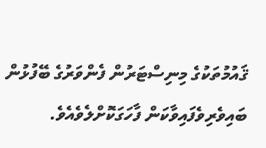ޤައުމުތަކުގެ މިނިސްޓަރުން ފެންވަރުގެ ބޭފުޅުން ބައިވެރިވެފައިވާކަން ފާހަގަކޮށްލެވެއެވެ.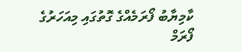ކާމިޔާބު ފޯރަމެއްގެ ގޮތުގައި މިއަހަރުގެ ފޯރަމް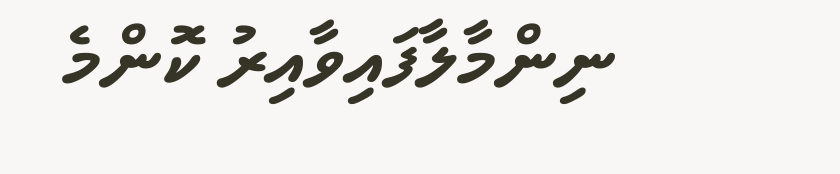ނިންމާލާފައިވާއިރު ކޮންމެ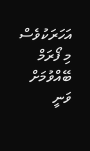އަހަރަކުވެސް މި ފޯރަމް ބޭއްވުމަށް ވަނީ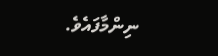ނިންމާފައެވެ.